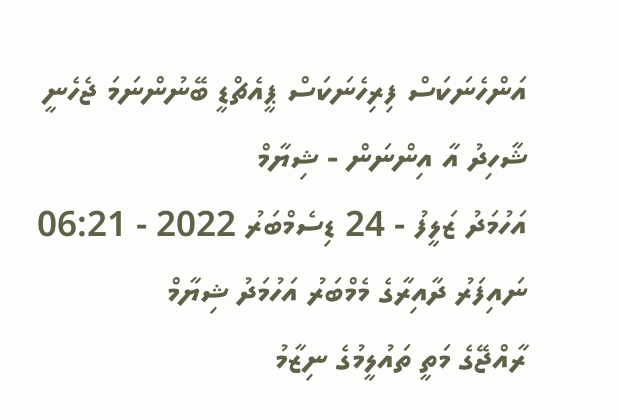އަންހެނަކަސް ފިރިހެނަކަސް ޕީއެޗްޑީ ބޭނުންނަމަ ޖެހެނީ ޝާހިދު އާ އިންނަން - ޝިޔާމް
އަހުމަދު ޒަލީފު - 24 ޑިސެމްބަރު 2022 - 06:21
ނައިފަރު ދާއިރާގެ މެމްބަރު އަހުމަދު ޝިޔާމް
ރާއްޖޭގެ މަތީ ތައުލީމުގެ ނިޒާމު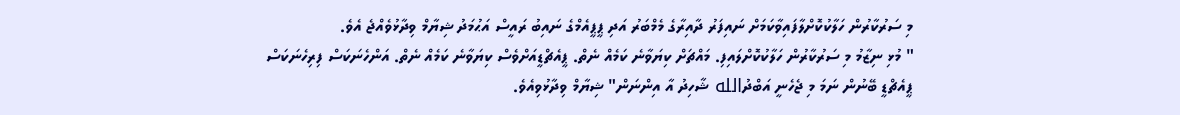މި ސަރުކާރުން ހަލާކުކޮށްލާފައިވާކަމަށް ނައިފަރު ދާއިރާގެ މެމްބަރު އަދި ޕީޕީއެމްގެ ނައިބު ރައީސް އަޙުމަދު ޝިޔާމް ވިދާޅުވެއްޖެ އެވެ.
" މުޅި ނިޒާމު މި ސަރުކާރުން ހަލާކުކޮށްލައިފި. މައްޗަށް ކިޔަވާނެ ކަމެއް ނެތް. ޕީއެޗްޑީއަށްވެސް ކިޔަވާނެ ކަމެއް ނެތް. އަންހެނަކަސް ފިރިހެނަކަސް ޕީއެޗްޑީ ބޭނުން ނަމަ މި ޖެހެނީ އަބްދުالله ޝާހިދު އާ އިންނަން" ޝިޔާމް ވިދާޅުވިއެވެ.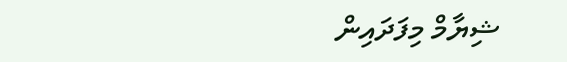ޝިޔާމް މިފަދައިން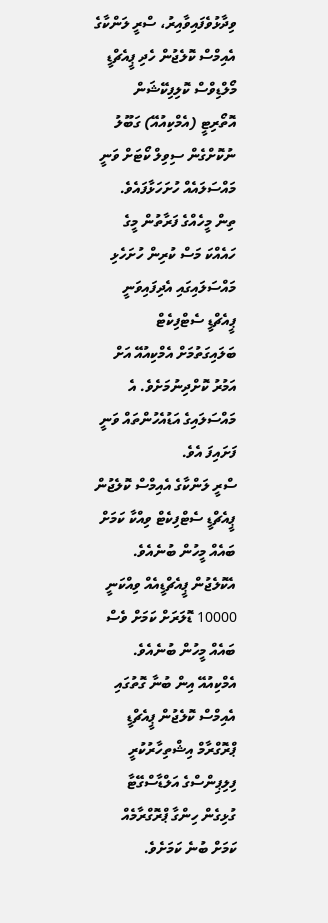ވިދާޅުވެފައިވާއިރު، ސްރީ ލަންކާގެ އެއިމްސް ކޮލެޖުން ހެދި ޕީއެޗްޑީ މޯލްޑިވްސް ކޮލިފިކޭޝަން އޮތޯރިޓީ (އެމްކިއުއޭ) ގަބޫލު ނުކޮށްގެން ސިވިލް ކޯޓަށް ވަނީ މައްސަލައެއް ހުށަހަޅާފައެވެ.
ތިން މީހެއްގެ ފަރާތުން މީގެ ހައެއްކަ މަސް ކުރިން ހުށަހެޅި މައްސަލައިގައި އެދިފައިވަނީ ޕީއެޗްޑީ ސެޓްފިކެޓް ބަލައިގަތުމަށް އެމްކިއުއޭ އަށް އަމުރު ކޮށްދިނުމަށެވެ. އެ މައްސަލައިގެ އަޑުއެހުންތައް ވަނީ ފަށައިފަ އެވެ.
ސްރީ ލަންކާގެ އެއިމްސް ކޮލެޖުން ޕީއެޗްޑީ ސެޓްފިކެޓް ވިއްކާ ކަމަށް ބައެއް މީހުން ބުނެއެވެ. އެކޮލެޖުން ޕީއެޗްޑީއެއް ވިއްކަނީ 10000 ޑޮލަރަށް ކަމަށް ވެސް ބައެއް މީހުން ބުނެއެވެ.
އެމްކިއުއޭ އިން ބުނާ ގޮތުގައި އެއިމްސް ކޮލެޖުން ޕީއެޗްޑީ ޕްރޮގްރާމް އިޝްތިހާރުކުރީ ފިލިޕިންސްގެ އަލްޑާސްގޭޓާ ގުޅިގެން ހިންގާ ޕްރޮގްރާމެއް ކަމަށް ބުނެ ކަމަށެވެ.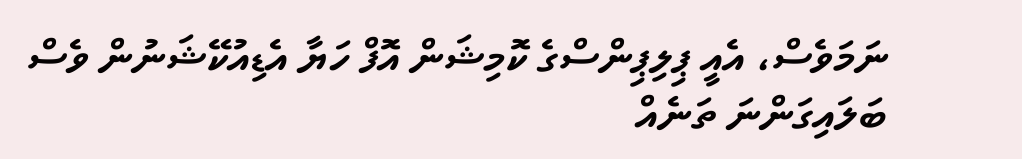ނަމަވެސް، އެއީ ޕިލިޕިންސްގެ ކޮމިޝަން އޮފް ހަޔާ އެޑިއުކޭޝަނުން ވެސް ބަލައިގަންނަ ތަނެއް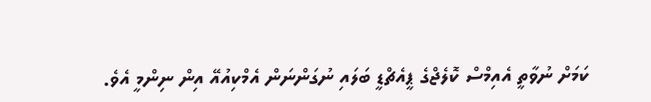ކަމަށް ނުވާތީ އެއިމްސް ކޮލެޖްގެ ޕީއެޗްޑީ ބަލައި ނުގަންނަން އެމްކިއުއޭ އިން ނިންމީ އެވެ.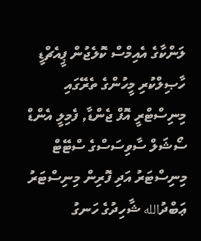ލަންކާގެ އެއިމްސް ކޮލެޖުން ޕީއެޗްޑީ ހާޞިލްކުރި މީހުންގެ ތެރޭގައި މިނިސްޓްރީ އޮފް ޖެންޑާ, ފެމިލީ އެންޑް ސޯޝަލް ސާވިސަސްގެ ސްޓޭޓް މިނިސްޓަރު އަދި ފޮރިން މިނިސްޓަރު ޢަބްދުالله ޝާހިދުގެ ހަނގު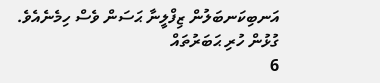އަނބިކަނބަލުން ޒިފްލީނާ ޙަސަން ވެސް ހިމެނެއެވެ.
ގުޅުން ހުރި ޙަބަރުތައް
6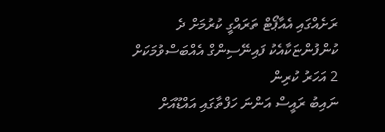ރަށެއްގައި އެއާޕޯޓް ތަރައްގީ ކުރުމަށް ދެ ކުންފުންޏަކާއެކު ފައިނޭސިންގް އެއްބަސްވުމަކަށް
2 އަހަރު ކުރިން
ނައިބު ރައީސް އަންނަ ހަފްތާގައި އައްޑޫއަށް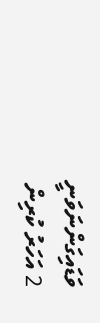ވަޑައިގަންނަވަނީ
2 އަހަރު ކުރިން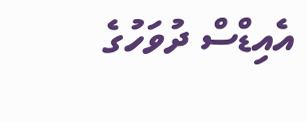އެއިޑްސް ދުވަހުގެ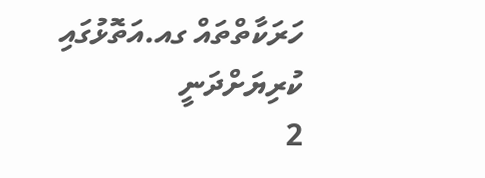ހަރަކާތްތައް ގއ.އަތޮޅުގައި ކުރިޔަށްދަނީ
2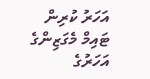އަހަރު ކުރިން
ޓައިމް މެގަޒިންގެ އަހަރުގެ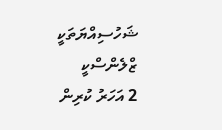ޝަހުސިއްޔަތަކީ ޒްލެންސްކީ
2 އަހަރު ކުރިން